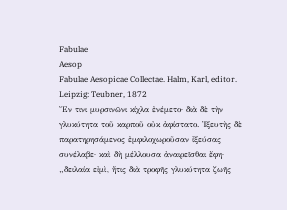Fabulae
Aesop
Fabulae Aesopicae Collectae. Halm, Karl, editor. Leipzig: Teubner, 1872
Ἔν τινι μυρσινῶνι κίχλα ἐνέμετο· διὰ δὲ τὴν γλυκύτητα τοῦ καρποῦ οὐκ ἀφίστατο. Ἰξευτὴς δὲ παρατηρησάμενος ἐμφιλοχωροῦσαν ἰξεύσας συνέλαβε· καὶ δὴ μέλλουσα ἀναιρεῖσθαι ἔφη· „δειλαία εἰμὶ, ἥτις διὰ τροφῆς γλυκύτητα ζωῆς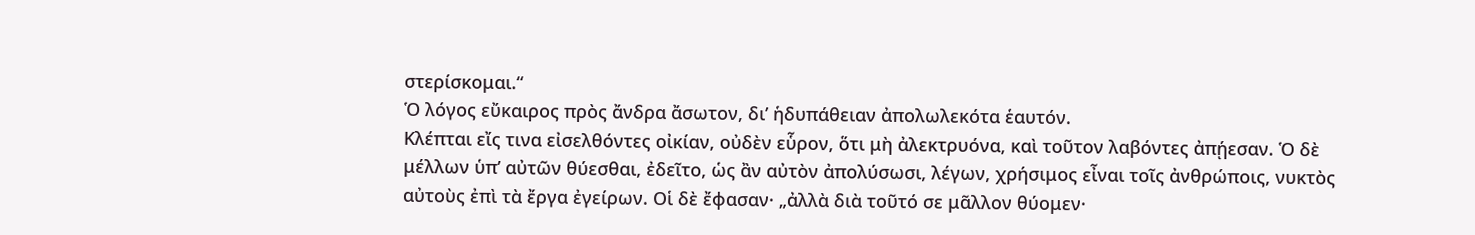στερίσκομαι.“
Ὁ λόγος εὔκαιρος πρὸς ἄνδρα ἄσωτον, διʼ ἡδυπάθειαν ἀπολωλεκότα ἑαυτόν.
Κλέπται εἴς τινα εἰσελθόντες οἰκίαν, οὐδὲν εὗρον, ὅτι μὴ ἀλεκτρυόνα, καὶ τοῦτον λαβόντες ἀπῄεσαν. Ὁ δὲ μέλλων ὑπʼ αὐτῶν θύεσθαι, ἐδεῖτο, ὡς ἂν αὐτὸν ἀπολύσωσι, λέγων, χρήσιμος εἶναι τοῖς ἀνθρώποις, νυκτὸς αὐτοὺς ἐπὶ τὰ ἔργα ἐγείρων. Οἱ δὲ ἔφασαν· „ἀλλὰ διὰ τοῦτό σε μᾶλλον θύομεν·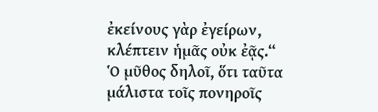ἐκείνους γὰρ ἐγείρων, κλέπτειν ἡμᾶς οὐκ ἐᾷς.“
Ὁ μῦθος δηλοῖ, ὅτι ταῦτα μάλιστα τοῖς πονηροῖς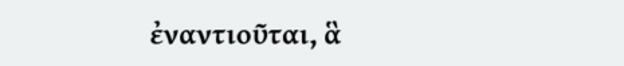ἐναντιοῦται, ἃ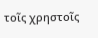τοῖς χρηστοῖς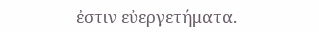ἐστιν εὐεργετήματα.